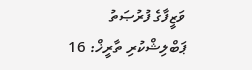ވަޒީފާގެ ފުރުޞަތު
ޕަބްލިޝްކުރި ތާރީޚް: 16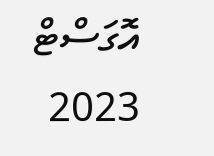އޮގަސްޓް 2023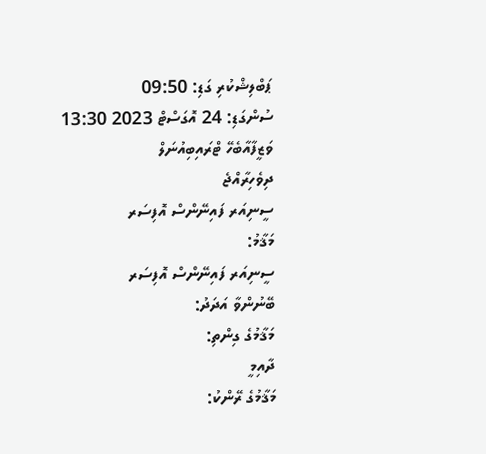ޕަބްލިޝްކުރި ގަޑި: 09:50
ސުންގަޑި: 24 އޮގަސްޓް 2023 13:30
ވަޒީފާއާބެހޭ ޓްރައިބިއުނަލް
ދިވެހިރާއްޖެ
ސީނިއަރ ފައިނޭންސް އޮފިސަރ
މަޤާމު:
ސީނިއަރ ފައިނޭންސް އޮފިސަރ
ބޭނުންވާ އަދަދު:
މަޤާމުގެ ގިންތި:
ދާއިމީ
މަޤާމުގެ ރޭންކު: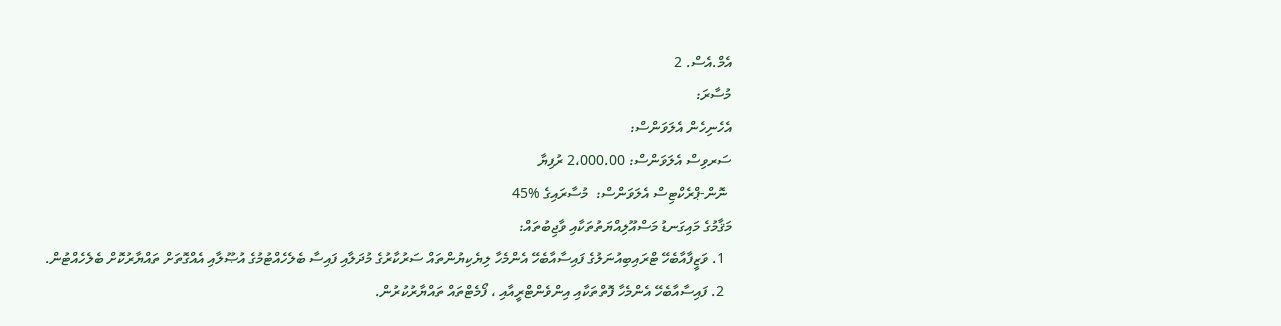އެމް.އެސް. 2
މުސާރަ:
އެހެނިހެން އެލަވަންސް:
ސަރވިސް އެލަވަންސް: 2،000.00 ރުފިޔާ
 ނޮން-ޕްރެކްޓިސް އެލަވަންސް:  މުސާރައިގެ %45
މަޤާމުގެ މައިގަނޑު މަސްއޫލިއްޔަތުތަކާއި ވާޖިބުތައް:
  1. ވަޒީފާއާބެހޭ ޓްރައިބިއުނަލުގެ ފައިސާއާބެހޭ އެންމެހާ ލިޔެކިޔުންތައް ސަރުކާރުގެ މުދަލާއި ފައިސާ ބެލެހެއްޓުމުގެ އުޞޫލާއި އެއްގޮތަށް ތައްޔާރުކޮށް ބެލެހެއްޓުން.
  2. ފައިސާއާބެހޭ އެންމެހާ ފޮތްތަކާއި އިންވެންޓްރީއާއި ، ފޯމެޓްތައް ތައްޔާރުކުރުން.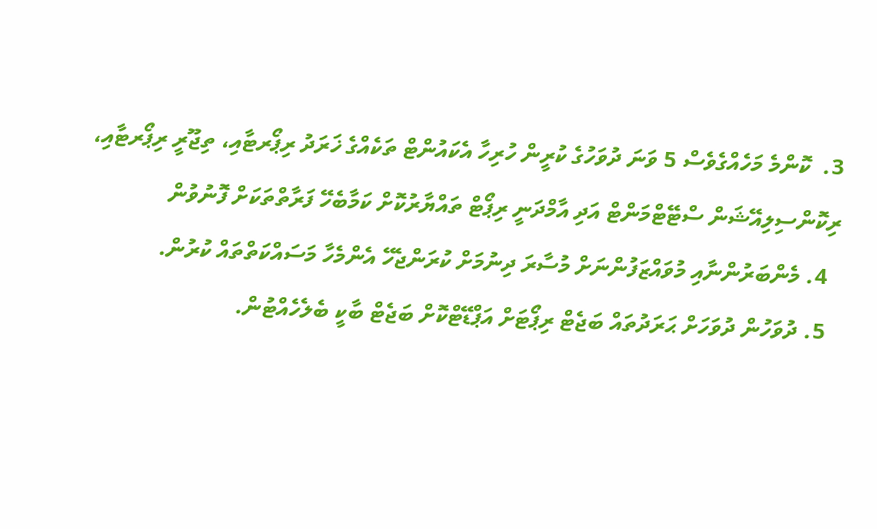3.  ކޮންމެ މަހެއްގެވެސް 5 ވަނަ ދުވަހުގެ ކުރީން ހުރިހާ އެކައުންޓް ތަކެއްގެ ޚަރަދު ރިޕޯރޓާއި، ތިޖޫރީ ރިޕޯރޓާއި، ރިކޮންސިލިއޭޝަން ސްޓޭޓްމަންޓް އަދި އާމްދަނީ ރިޕޯޓް ތައްޔާރުކޮށް ކަމާބެހޭ ފަރާތްތަކަށް ފޮނުވުން
  4. މެންބަރުންނާއި މުވައްޒަފުންނަށް މުސާރަ ދިނުމަށް ކުރަންޖެހޭ އެންމެހާ މަސައްކަތްތައް ކުރުން.
  5. ދުވަހުން ދުވަހަށް ޙަރަދުތައް ބަޖެޓް ރިޕޯޓަށް އަޕްޑޭޓްކޮށް ބަޖެޓް ބާކީ ބެލެހެއްޓުން.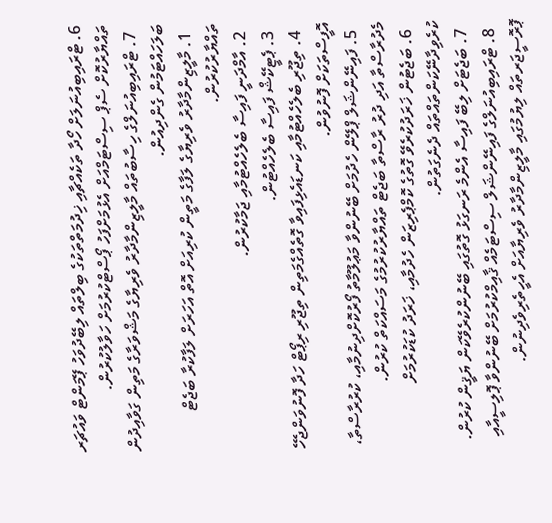6. ޓްރައިބިއުނަލަށް ހޯދާ ތަކެއްޗާއި ޚިދުމަތްތަކުގެ ބިލްތައް ލިބޭދުވަހު ޕޭމަންޓް ވައުޗަރ ތައްޔާރުކޮށް ސެޕް ސިސްޓަމްއަށް އެޅުމަށްފަހު ޕޯސްޓްކުރުމަށް ހަވާލުކުރުން.
  7. ޓްރައިބިއުނަލްގެ ހިސާބުތައް މާލީޒިންމާދާރު ވެރިޔާގެ މަޝްވަރާގެ މަތިން ގަވާއިދުން ބަލަހައްޓަމުން ގެންދިއުން.
  1. މާލީޒިންމާދާރު ވެރިޔާގެ ލަފާގެ މަތީން ކުރިއަށް އޮތް އަހަރަށް ލަފާކުރާ ބަޖެޓް ތައްޔާރުކުރުން.
  2. އާމްދަނީ ފައިސާ ބެލެހެއްޓުމާއި ޖަމާކުރުން.
  3. ޕެޓީކޭޝް ފައިސާ ބެލެހެއްޓުން.
  4. ތިޖޫރި ބެލެހެއްޓުމާއި ކަނޑައެޅިފައިވާ ގޮތެއްގެމަތިން ތިޖޫރި ރިޕޯޓް ހަދާ ފޮނުވަންޖެހޭ އޮފީސްތަކަށް ފޮނުވުން.
  5. ފައިނޭންޝަލް ޕްލޭން ހެދުމަށް ބޭނުންވާ މަޢުލޫމާތު ފޯރުކޮށްދިނުމާއި، ކުރުރާސްތާ، މެދުރާސްތާ އަދި ދުރު ރާސްތާ ބަޖެޓް ތައްޔާރުކުރުމުގެ މަސައްކަތް ކުރުން.
  6. ބަޖެޓުން ޚަރަދުކުރެވޭ ގޮތުގެ ކޮމްޕެރިޒަން ހެދުމާއި، ޚަރަދު ކުޑަކުރުމަށް ކުރެވިދާނޭކަންތައްތައް ދެނެގަތުން.
  7. ބަޖެޓަށް ލިބޭ ފައިސާ އެންމެ ރަނގަޅު ގޮތުގައި ބޭނުންކުރެވޭކަން ޔަޤީން ކުރުން.
  8. ޓްރައިބިއުނަލްގެ ފައިނޭންޝަލް ސިސްޓަމެއް ޤާއިމްކުރުމަށް ބޭނުންވާ ޕޮލިސީއާއި ޕޮރޮސީޖަރތައް ލިޔުމުގައި މާލީޒިންމާދާރު ވެރިޔާއަށް އެހީތެރިވެދިނުން.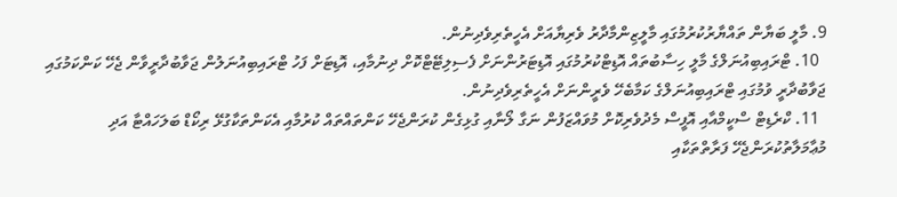9. މާލީ ބަޔާން ތައްޔާރުކުރުމުގައި މާލީޒިންމާދާރު ވެރިޔާއަށް އެހީތެރިވެދިނުން.
  10. ޓްރައިބިއުނަލްގެ މާލީ ހިސާބުތައް އޮޑިޓްކުރުމުގައި އޮޑިޓަރުންނަށް ފެސިލިޓޭޓްކޮށް ދިނުމާއި، އޮޑިޓަށް ފަހު ޓްރައިބިއުނަލުން ޖަވާބުދާރީވާން ޖެހޭ ކަންކަމުގައި ޖަވާބުދާރީ ވުމުގައި ޓްރައިބިއުނަލްގެ ކަމާބެހޭ ވެރީންނަށް އެހީތެރިވެދިނުން.
  11. ކްރެޑިޓް ސްކީމްއާއި އޮފީސް މެދުވެރިކޮށް މުވައްޒަފުން ނަގާ ލޯނާއި ގުޅިގެން ކުރަންޖެހޭ ކަންތައްތައް ކުރުމާއި އެކަންތަކާގުޅޭ ރިކޯޑް ބަލަހައްޓާ އަދި މުޢާމަލާތުކުރަންޖެހޭ ފަރާތްތަކާއި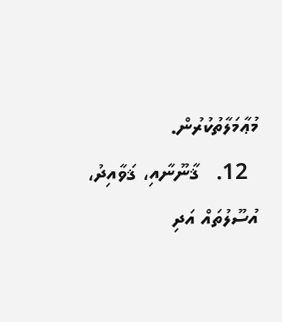މުޢާމަލާތުކުރުން.
  12.   ޤާނޫނާއި، ޤަވާއިދު، އުސޫލުތައް އަދި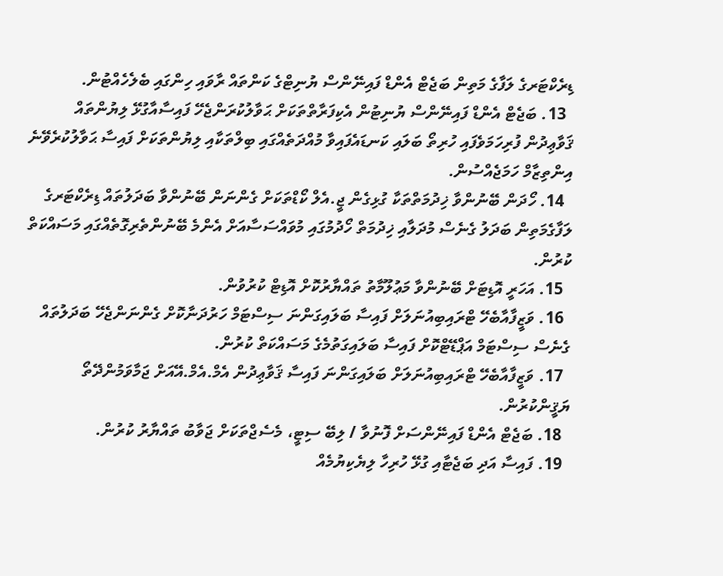ޑިރެކްޓަރގެ ލަފާގެ މަތިން ބަޖެޓް އެންޑް ފައިނޭންސް ޔުނިޓްގެ ކަންތައް ރާވައި ހިންގައި ބެލެހެއްޓުން.
  13. ބަޖެޓް އެންޑް ފައިނޭންސް ޔުނިޓުން އެކިފަރާތްތަކަށް ޙަވާލުކުރަންޖެހޭ ފައިސާއާގުޅޭ ލިޔުންތައް ޤަވާޢިދުން ފުރިހަމަވެފައި ހުރިތޯ ބަލައި ކަނޑައެފައިވާ މުއްދަތެއްގައި ބިލްތަކާއި ލިޔުންތަކަށް ފައިސާ ޙަވާލުކުރެވޭނެ އިންތިޒާމް ހަމަޖެއްސުން.
  14. ހޯދަން ބޭނުންވާ ޚިދުމަތްތަކާ ގުޅިގެން ޖީ.އެލް ކޯޑްތަކަށް ގެންނަން ބޭނުންވާ ބަދަލުތައް ޑިރެކްޓަރގެ ލަފާގެމަތިން ބަދަލު ގެނެސް މުދަލާއި ޚިދުމަތް ހޯދުމުގައި މުވައްސަސާއަށް އެންމެ ބޭނުންތެރިގޮތެއްގައި މަސައްކަތް ކުރުން.
  15. އަހަރީ އޮޑިޓަށް ބޭނުންވާ މަޢުލޫމާތު ތައްޔާރުކޮށް އޮޑިޓް ކުރުވުން.
  16. ވަޒީފާއާބެހޭ ޓްރައިބިއުނަލަށް ފައިސާ ބަލައިގަންނަ ސިސްޓަމް ހަރުދަނާކޮށް ގެންނަންޖެހޭ ބަދަލުތައް ގެނެސް ސިސްޓަމް އަޕްޑޭޓްކޮށް ފައިސާ ބަލައިގަތުމެގެ މަސައްކަތް ކުރުން.
  17. ވަޒީފާއާބެހޭ ޓްރައިބިއުނަލަށް ބަލައިގަންނަ ފައިސާ ޤަވާޢިދުން އެމް.އެމް.އޭއަށް ޖަމާވަމުންދޭތޯ ޔަޤީންކުރުން.
  18. ބަޖެޓް އެންޑް ފައިނޭންސަށް ފޮނުވާ / ލިބޭ ސިޓީ، މެސެޖްތަކަށް ޖަވާބު ތައްޔާރު ކުރުން.
  19. ފައިސާ އަދި ބަޖެޓާއި ގުޅޭ ހުރިހާ ލިޔެކިޔުމެއް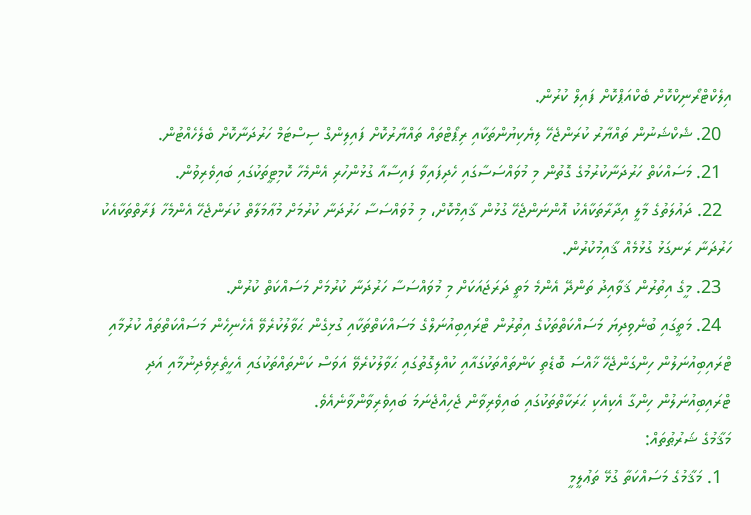އިލެކްޓްރޯނިކްކޮށް ބެކްއަޕްކޮށް ފައިލް ކުރުން.
  20. ޝެކްޝަނުން ތައްޔާރު ކުރަންޖެހޭ ލިޔެކިޔުންތަކާއި ރިޕޯޓްތައް ތައްޔާރުކޮށް ފައިލިންގް ސިސްޓަމް ހަރުދަނާކޮށް ބެލެހެއްޓުން.
  21. މަސައްކަތް ހަރުދަނާކުރުމުގެ ގޮތުން މި މުވައްސަސާގައި ހެދިފައިވާ ފައިސާއާ ގުޅުންހުރި އެންމެހާ ކޮމިޓީތަކުގައި ބައިވެރިވުން.
  22. ދައުލަތުގެ މާލީ އިދާރާތަކާއެކު އޮންނަންޖެހޭ ގުޅުން ޤާއިމްކޮށް، މި މުވައްސަސާ ހަރުދަނާ ކުރުމަށް މުޢާމަލާތް ކުރަންޖެހޭ އެންމެހާ ފަރާތްތަކާއެކު ހަރުދަނާ ރަނގަޅު ގުޅުމެއް ޤާއިމުކުރުން.
  23. މީގެ އިތުރުން ޤަވާއިދު ތަންދޭ އެންމެ މަތީ ދަރަޖައަކަށް މި މުވައްސަސާ ހަރުދަނާ ކުރުމަށް މަސައްކަތް ކުރުން.
  24. މަތީގައި ބުނެވިދިޔަ މަސައްކަތްތަކުގެ އިތުރުން ޓްރައިބިއުނަލްގެ މަސައްކަތްތަކާއި ގުޅިގެން ޙަވާލުކުރެވޭ އެހެނިހެން މަސައްކަތްތައް ކުރުމާއި ޓްރައިބިއުނަލުން ހިންގަންޖެހޭ ޚާއްސަ ބޮޑެތި ކަންތައްތަކުގައާއި ކުއްލިގޮތުގައި ޙަވާލުކުރެވޭ އަވަސް ކަންތައްތަކުގައި އެހީތެރިވެދިނުމާއި އަދި ޓްރައިބިއުނަލުން ހިންގާ އެކިއެކި ޙަރަކާތްތަކުގައި ބައިވެރިވާން ޖެހިއްޖެނަމަ ބައިވެރިވާންވާނެއެވެ.
މަޤާމުގެ ޝަރުޠުތައް:
  1. މަޤާމުގެ މަސައްކަތާ ގުޅޭ ތަޢުލީމީ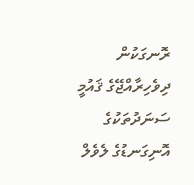ރޮނގަކުން ދިވެހިރާއްޖޭގެ ޤައުމީ ސަނަދުތަކުގެ އޮނިގަނޑުގެ ލެވެލް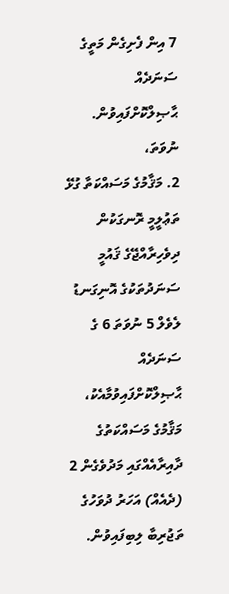7 އިން ފެށިގެން މަތީގެ ސަނަދެއް ޙާޞިލްކޮށްފައިވުން.
ނުވަތަ،
2. މަޤާމުގެ މަސައްކަތާ ގުޅޭ ތަޢުލީމީ ރޮނގަކުން ދިވެހިރާއްޖޭގެ ޤައުމީ ސަނަދުތަކުގެ އޮނިގަނޑު ލެވެލް 5 ނުވަތަ 6 ގެ ސަނަދެއް ޙާޞިލްކޮށްފައިވުމާއެކު، މަޤާމުގެ މަސައްކަތުގެ ދާއިރާއެއްގައި މަދުވެގެން 2 (ދެއެއް) އަހަރު ދުވަހުގެ ތަޖުރިބާ ލިބިފައިވުން.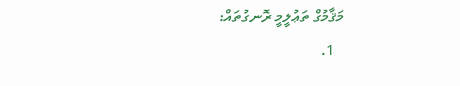މަޤާމުގް ތަޢުލީމީ ރޮނގުތައް:
  1.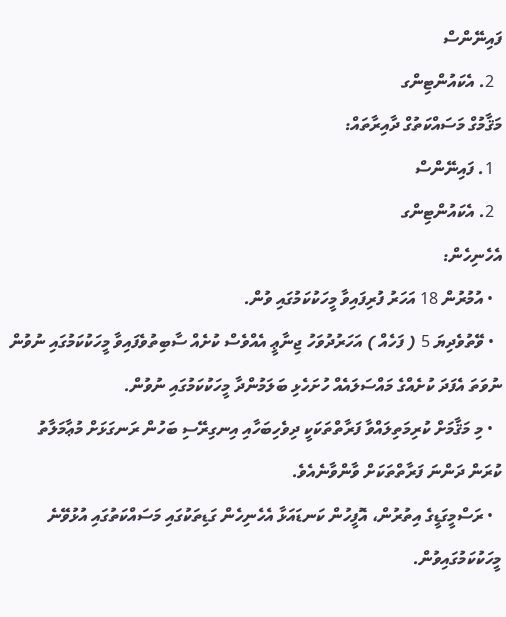ފައިނޭންސް
  2. އެކައުންޓިންގ
މަޤާމުގް މަސައްކަތުގް ދާއިރާތައް:
  1. ފައިނޭންސް
  2. އެކައުންޓިންގ
އެހެނިހެން:
  • އުމުރުން 18 އަހަރު ފުރިފައިވާ މީހަކުކަމުގައި ވުން.
  • ވޭތުވެދިޔަ 5 ( ފަހެއް ) އަހަރުދުވަހު ޖިނާޢީ އެއްވެސް ކުށެއް ސާބިތުވެފައިވާ މީހަކުކަމުގައި ނުވުން ނުވަތަ އެފަދަ ކުށެއްގެ މައްސަލައެއް ހުށަހެޅި ބަލަމުންދާ މީހަކުކަމުގައި ނުވުން.
  • މި މަޤާމަށް ކުރިމަތިލައްވާ ފަރާތްތަކަކީ ދިވެހިބަހާއި އިނގިރޭސި ބަހުން ރަނގަޅަށް މުޢާމަލާތު ކުރަން ދަންނަ ފަރާތްތަކަށް ވާންވާނެއެވެ.
  • ރަސްމީގަޑީގެ އިތުރުން، އޮފީހުން ކަނޑައަޅާ އެހެނިހެން ގަޑިތަކުގައި މަސައްކަތުގައި އުޅުވޭނެ މީހަކުކަމުގައިވުން.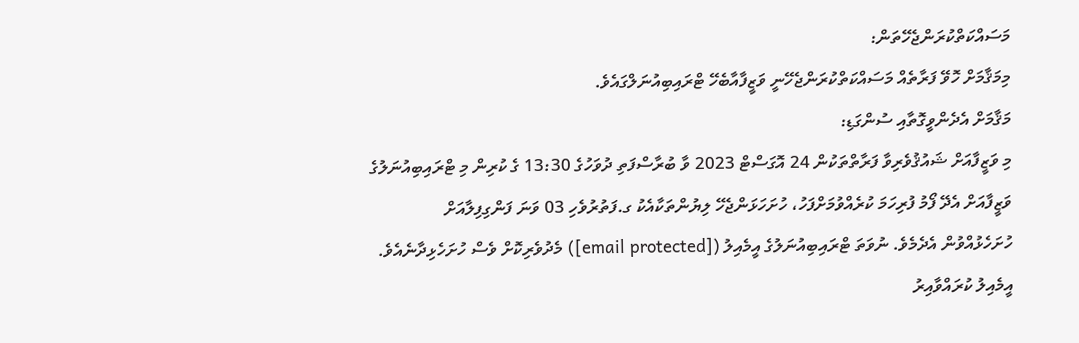މަސައްކަތްކުރަންޖެހޭތަން:
މިމަޤާމަށް ހޮވޭ ފަރާތެއް މަސައްކަތްކުރަންޖެހޭނީ ވަޒީފާއާބެހޭ ޓްރައިބިއުނަލްގައެވެ.
މަޤާމަށް އެދެންވީގޮތާއި ސުންގަޑި:
މި ވަޒީފާއަށް ޝައުޤުވެރިވާ ފަރާތްތަކުން 24 އޮގަސްޓް 2023 ވާ ބުރާސްފަތި ދުވަހުގެ 13:30 ގެ ކުރިން މި ޓްރައިބިއުނަލުގެ ވަޒީފާއަށް އެދޭ ފޯމު ފުރިހަމަ ކުރެއްވުމަށްފަހު، ހުށަހަޅަންޖެހޭ ލިޔުންތަކާއެކު ގ.ފަތުރުވެހި 03 ވަނަ ފަންގިފިލާއަށް ހުށަހެޅުއްވުން އެދެމެވެ. ނުވަތަ ޓްރައިބިއުނަލުގެ އީމެއިލު ([email protected]) މެދުވެރިކޮށް ވެސް ހުށަހެޅިދާނެއެވެ. އީމެއިލު ކުރައްވާއިރު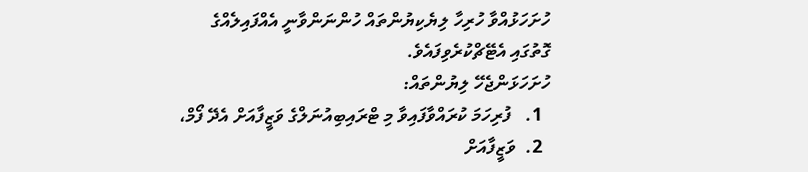ހުށަހަޅުއްވާ ހުރިހާ ލިޔެކިޔުންތައް ހުންނަންވާނީ އެއްފައިލެއްގެ ގޮތުގައި އެޓޭޗްކުރެވިފައެވެ.
ހުށަހަޅަންޖެހޭ ލިޔުންތައް:
  1.   ފުރިހަމަ ކުރައްވާފައިވާ މި ޓްރައިބިއުނަލްގެ ވަޒީފާއަށް އެދޭ ފޯމް،
  2.  ވަޒީފާއަށް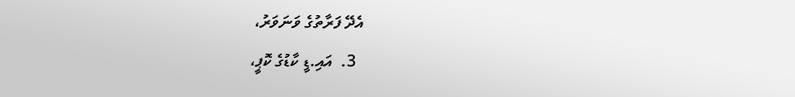އެދޭ ފަރާތުގެ ވަނަވަރު،
  3.  އައި.ޑީ ކާޑުގެ ކޮޕީ،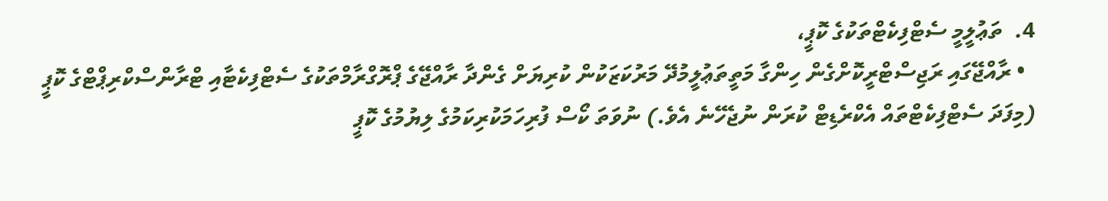4.  ތަޢުލީމީ ސެޓްފިކެޓްތަކުގެ ކޮޕީ،
  • ރާއްޖޭގައި ރަޖިސްޓްރީކޮށްގެން ހިންގާ މަތީތަޢުލީމުދޭ މަރުކަޒަކުން ކުރިޔަށް ގެންދާ ރާއްޖޭގެ ޕްރޮގްރާމްތަކުގެ ސެޓްފިކެޓާއި ޓްރާންސްކްރިޕްޓްގެ ކޮޕީ (މިފަދަ ސެޓްފިކެޓްތައް އެކްރެޑިޓް ކުރަން ނުޖެހޭނެ އެވެ.) ނުވަތަ ކޯސް ފުރިހަމަކުރިކަމުގެ ލިޔުމުގެ ކޮޕީ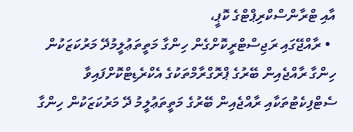އާއި ޓްރާންސްކްރިޕްޓްގެ ކޮޕީ،
  • ރާއްޖޭގައި ރަޖިސްޓްރީކޮށްގެން ހިންގާ މަތީތަޢުލީމުދޭ މަރުކަޒަކުން ހިންގާ ރާއްޖެއިން ބޭރުގެ ޕްރޮގްރާމްތަކުގެ އެކްރެޑިޓްކޮށްފައިވާ ސެޓްފިކެޓުތަކާއި ރާއްޖެއިން ބޭރުގެ މަތީތަޢުލީމު ދޭ މަރުކަޒަކުން ހިންގާ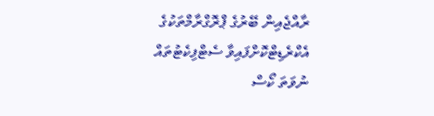ރާއްޖެއިން ބޭރުގެ ޕްރޮގްރާމްތަކުގެ އެކްރެޑިޓްކޮށްފައިވާ ސެޓްފިކެޓުތައް ނުވަތަ ކޯސް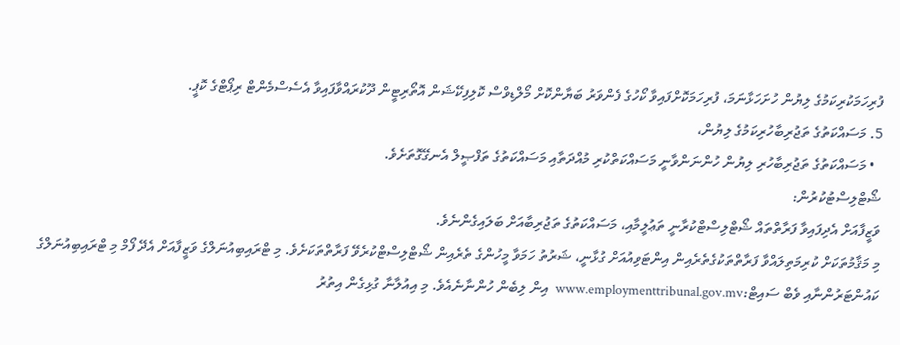ފުރިހަމަކުރިކަމުގެ ލިޔުން ހުށަހަޅާނަމަ، ފުރިހަމަކޮށްފައިވާ ކޯހުގެ ފެންވަރު ބަޔާންކޮށް މޯލްޑިވްސް ކޮލިފިކޭޝަން އޮތޯރިޓީން ދޫކުރައްވާފައިވާ އެސެސްމެންޓް ރިޕޯޓްގެ ކޮޕީ.
5. މަސައްކަތުގެ ތަޖުރިބާހުރިކަމުގެ ލިޔުން،
  • މަސައްކަތުގެ ތަޖުރިބާހުރި ލިޔުން ހުންނަންވާނީ މަސައްކަތްކުރި މުއްދަތާއި މަސައްކަތުގެ ތަފްޞީލް އެނގޭގޮތަށެވެ.
ޝޯޓްލިސްޓުކުރުން:
ވަޒީފާއަށް އެދިފައިވާ ފަރާތްތައް ޝޯޓްލިސްޓްކުރާނީ ތަޢުލީމާއި، މަސައްކަތުގެ ތަޖުރިބާއަށް ބަލައިގެންނެވެ.
މި މަޤާމުތަކަށް ކުރިމަތިލައްވާ ފަރާތްތަކުގެތެރެއިން އިންޓަވިއުއަށް ގުޅާނީ، ޝަރުތު ހަމަވާ މީހުންގެ ތެރެއިން ޝޯޓްލިސްޓްކުރެވޭ ފަރާތްތަކަށެވެ. މި ޓްރައިބިއުނަލްގެ ވަޒީފާއަށް އެދޭ ފޯމް މި ޓްރައިބިއުނަލްގެ ކައުންޓަރުންނާއި ވެބް ސައިޓް:www.employmenttribunal.gov.mv  އިން ލިބެން ހުންނާނެއެވެ. މި އިއުލާނާ ގުޅިގެން އިތުރު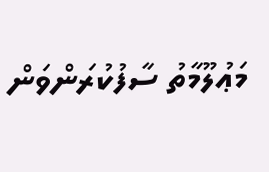މަޢުލޫމާތު ސާފުކުރަންވަން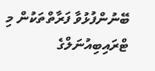ބޭނުންފުޅުވާ ފަރާތްތަކުން މި ޓްރައިބިއުނަލްގެ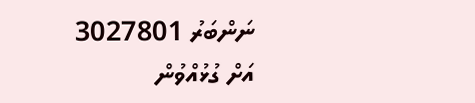ނަންބަރު 3027801 އަށް ގުޅުއްވުން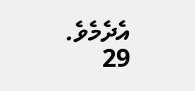އެދެމެވެ.
29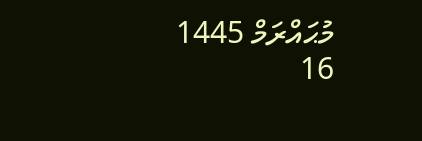މުޙައްރަމް 1445
16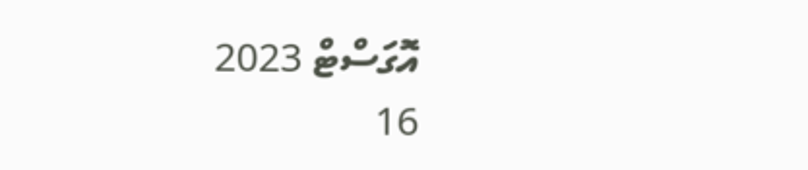އޮގަސްޓް 2023
16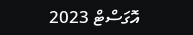އޮގަސްޓް 2023